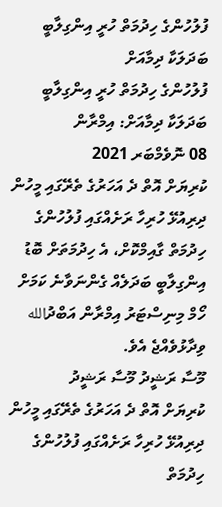ފުލުހުންގެ ހިދުމަތް ހުރީ އިންގިލާބީ ބަދަލަކާ ދިމާއަށް
ފުލުހުންގެ ހިދުމަތް ހުރީ އިންގިލާބީ ބަދަލަކާ ދިމާއަށް: އިމްރާން
08 ނޮވެމްބަރ 2021
ކުރިޔަށް އޮތް ދެ އަހަރުގެ ތެރޭގައި މީހުން ދިރިއުޅޭ ހުރިހާ ރަށެއްގައި ފުލުހުންގެ ހިދުމަތް ގާއިމްކޮށް، އެ ހިދުމަތަށް ބޮޑު އިންގިލާބީ ބަދަލެއް ގެންނަވާނެ ކަމަށް ހޯމް މިނިސްޓަރު އިމްރާން އަބްދުالله ވިދާޅުވެއްޖެ އެވެ.
މޫސާ ރަޝީދު މޫސާ ރަޝީދު
ކުރިޔަށް އޮތް ދެ އަހަރުގެ ތެރޭގައި މީހުން ދިރިއުޅޭ ހުރިހާ ރަށެއްގައި ފުލުހުންގެ ހިދުމަތް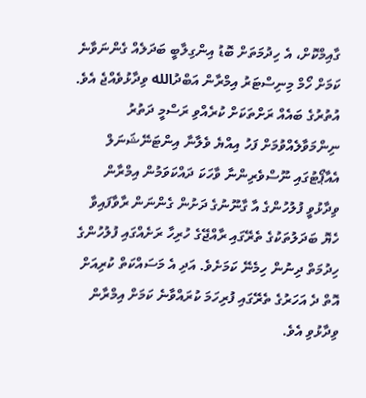ގާއިމްކޮށް، އެ ހިދުމަތަށް ބޮޑު އިންގިލާބީ ބަދަލެއް ގެންނަވާނެ ކަމަށް ހޯމް މިނިސްޓަރު އިމްރާން އަބްދުالله ވިދާޅުވެއްޖެ އެވެ.
އުތުރުގެ ބައެއް ރަށްތަކަށް ކުރެއްވި ރަސްމީ ދަތުރު ނިންމަވާލެއްވުމަށް ފަހު އިއްޔެ ވެލާނާ އިންޓަނޭޝަނަލް އެއާޕޯޓުގައި ނޫސްވެރިންނާ ވާހަކަ ދައްކަވަމުން އިމްރާން ވިދާޅުވީ ފުލުހުންގެ އާ ގާނޫނުގެ ދަށުން ގެންނަން ރާވާފައިވާ ހެޔޮ ބަދަލުތަކުގެ ތެރޭގައި ރާއްޖޭގެ ހުރިހާ ރަށެއްގައި ފުލުހުންގެ ހިދުމަތް ދިނުން ހިމެނޭ ކަމަށެވެ. އަދި އެ މަސައްކަތް ކުރިއަށް އޮތް ދެ އަހަރުގެ ތެރޭގައި ފުރިހަމަ ކުރައްވާނެ ކަމަށް އިމްރާން ވިދާޅުވި އެވެ.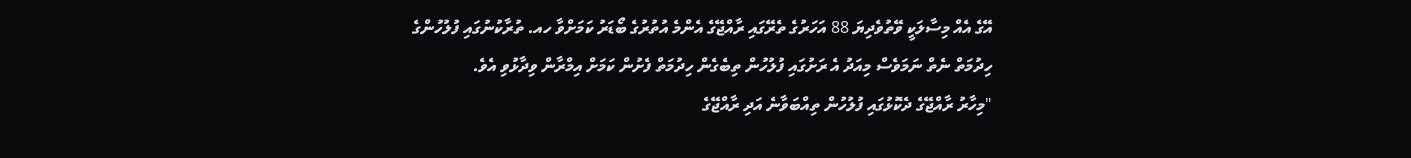އޭގެ އެއް މިސާލަކީ ވޭތުވެދިޔަ 88 އަހަރުގެ ތެރޭގައި ރާއްޖޭގެ އެންމެ އުތުރުގެ ބޯޑަރު ކަމަށްވާ ހއ. ތުރާކުނުގައި ފުލުހުންގެ ހިދުމަތް ނެތް ނަމަވެސް މިއަދު އެ ރަށުގައި ފުލުހުން ތިބެގެން ހިދުމަތް ފެށުން ކަމަށް އިމްރާން ވިދާޅުވި އެވެ.
"މިހާރު ރާއްޖޭގެ ދެކޮޅުގައި ފުލުހުން ތިއްބަވާނެ އަދި ރާއްޖޭގެ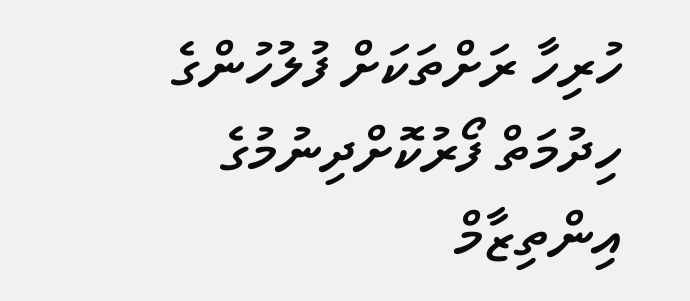ހުރިހާ ރަށްތަކަށް ފުލުހުންގެ ހިދުމަތް ފޯރުކޮށްދިނުމުގެ އިންތިޒާމް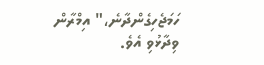ހަމަޖެހިގެންދާނެ،" އިމްރާން ވިދާޅުވި އެވެ.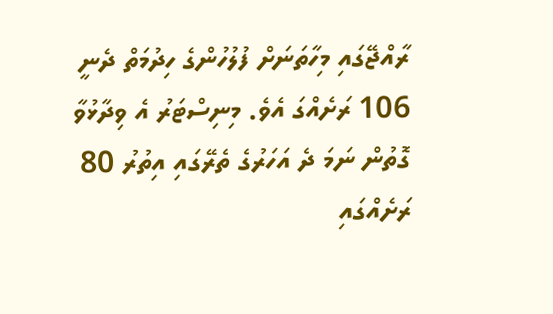ރާއްޖޭގައި މިހާތަނަށް ފުލުހުންގެ ހިދުމަތް ދެނީ 106 ރަށެއްގަ އެވެ. މިނިސްޓަރު އެ ވިދާޅުވާ ގޮތުން ނަމަ ދެ އަހަރުގެ ތެރޭގައި އިތުރު 80 ރަށެއްގައި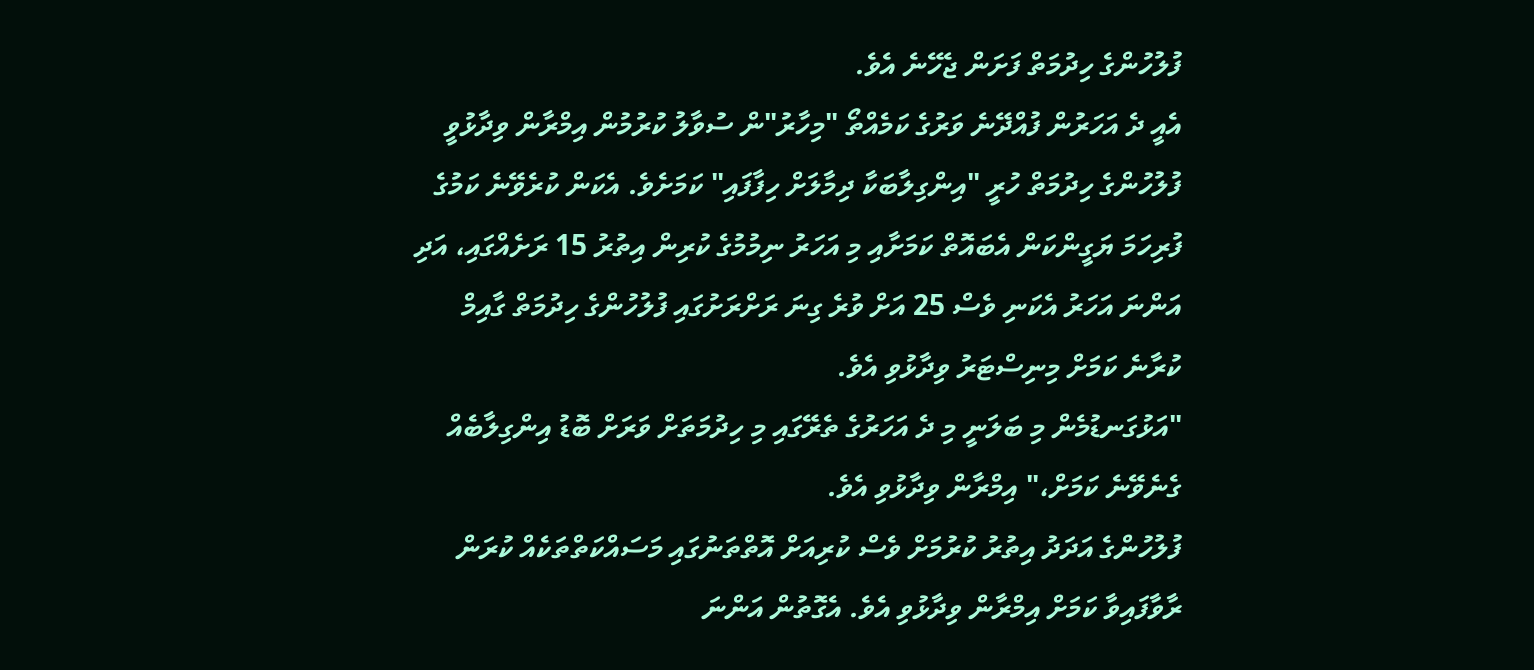ފުލުހުންގެ ހިދުމަތް ފަށަން ޖެހޭނެ އެވެ.
އެއީ ދެ އަހަރުން ފުއްދޭނެ ވަރުގެ ކަމެއްތޯ "މިހާރު"ން ސުވާލު ކުރުމުން އިމްރާން ވިދާޅުވީ ފުލުހުންގެ ހިދުމަތް ހުރީ "އިންގިލާބަކާ ދިމާލަށް ހިފާފައި" ކަމަށެވެ. އެކަން ކުރެވޭނެ ކަމުގެ ފުރިހަމަ ޔަގީންކަން އެބައޮތް ކަމަށާއި މި އަހަރު ނިމުމުގެ ކުރިން އިތުރު 15 ރަށެއްގައި، އަދި އަންނަ އަހަރު އެކަނި ވެސް 25 އަށް ވުރެ ގިނަ ރަށްރަށުގައި ފުލުހުންގެ ހިދުމަތް ގާއިމް ކުރާނެ ކަމަށް މިނިސްޓަރު ވިދާޅުވި އެވެ.
"އަޅުގަނޑުމެން މި ބަލަނީ މި ދެ އަހަރުގެ ތެރޭގައި މި ހިދުމަތަށް ވަރަށް ބޮޑު އިންގިލާބެއް ގެނެވޭނެ ކަމަށް،" އިމްރާން ވިދާޅުވި އެވެ.
ފުލުހުންގެ އަދަދު އިތުރު ކުރުމަށް ވެސް ކުރިއަށް އޮތްތަނުގައި މަސައްކަތްތަކެއް ކުރަން ރާވާފައިވާ ކަމަށް އިމްރާން ވިދާޅުވި އެވެ. އެގޮތުން އަންނަ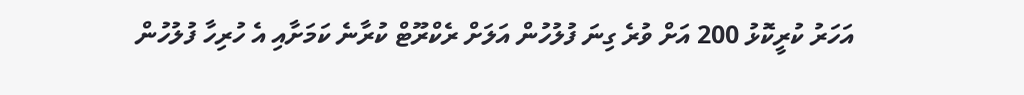އަހަރު ކުރީކޮޅު 200 އަށް ވުރެ ގިނަ ފުލުހުން އަލަށް ރެކްރޫޓް ކުރާނެ ކަމަށާއި އެ ހުރިހާ ފުލުހުން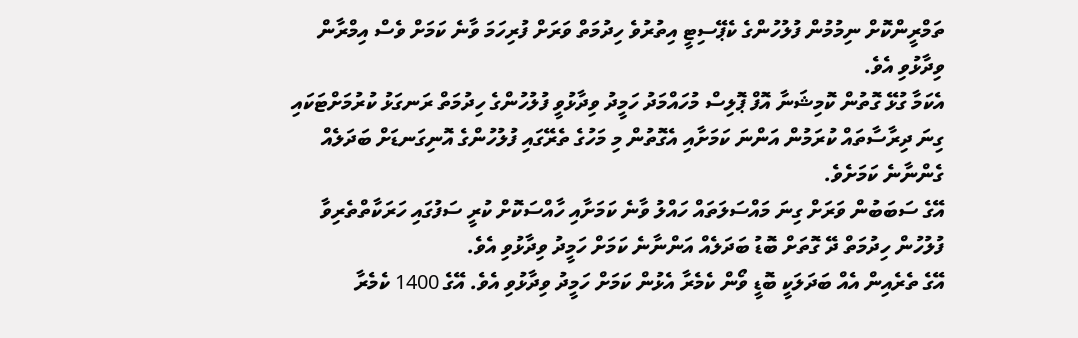ތަމްރީންކޮށް ނިމުމުން ފުލުހުންގެ ކެޕޭސިޓީ އިތުރުވެ ހިދުމަތް ވަރަށް ފުރިހަމަ ވާނެ ކަމަށް ވެސް އިމްރާން ވިދާޅުވި އެވެ.
އެކަމާ ގުޅޭ ގޮތުން ކޮމިޝަނާ އޮފް ޕޮލިސް މުހައްމަދު ހަމީދު ވިދާޅުވީ ފުލުހުންގެ ހިދުމަތް ރަނގަޅު ކުރުމަށްޓަކައި ގިނަ ދިރާސާތައް ކުރަމުން އަންނަ ކަމަށާއި އެގޮތުން މި މަހުގެ ތެރޭގައި ފުލުހުންގެ އޮނިގަނޑަށް ބަދަލެއް ގެންނާނެ ކަމަށެވެ.
އޭގެ ސަބަބުން ވަރަށް ގިނަ މައްސަލަތައް ހައްލު ވާނެ ކަމަށާއި ހާއްސަކޮށް ކުރީ ސަފުގައި ހަރަކާތްތެރިވާ ފުލުހުން ހިދުމަތް ދޭ ގޮތަށް ބޮޑު ބަދަލެއް އަންނާނެ ކަމަށް ހަމީދު ވިދާޅުވި އެވެ.
އޭގެ ތެރެއިން އެއް ބަދަލަކީ ބޮޑީ ވޯން ކެމެރާ އެޅުން ކަމަށް ހަމީދު ވިދާޅުވި އެވެ. އޭގެ 1400 ކެމެރާ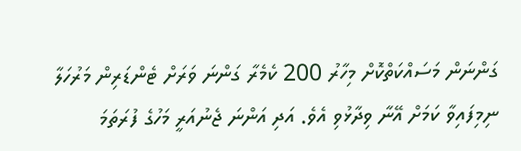ގަންނަން މަސައްކަތްކޮށް މިހާރު 200 ކެމެރާ ގަންނަ ވަރަށް ޓެންޑަރިން މަރުހަލާ ނިމިފައިވާ ކަމަށް އޭނާ ވިދާޅުވި އެވެ. އަދި އަންނަ ޖެނުއަރީ މަހުގެ ފުރަތަމަ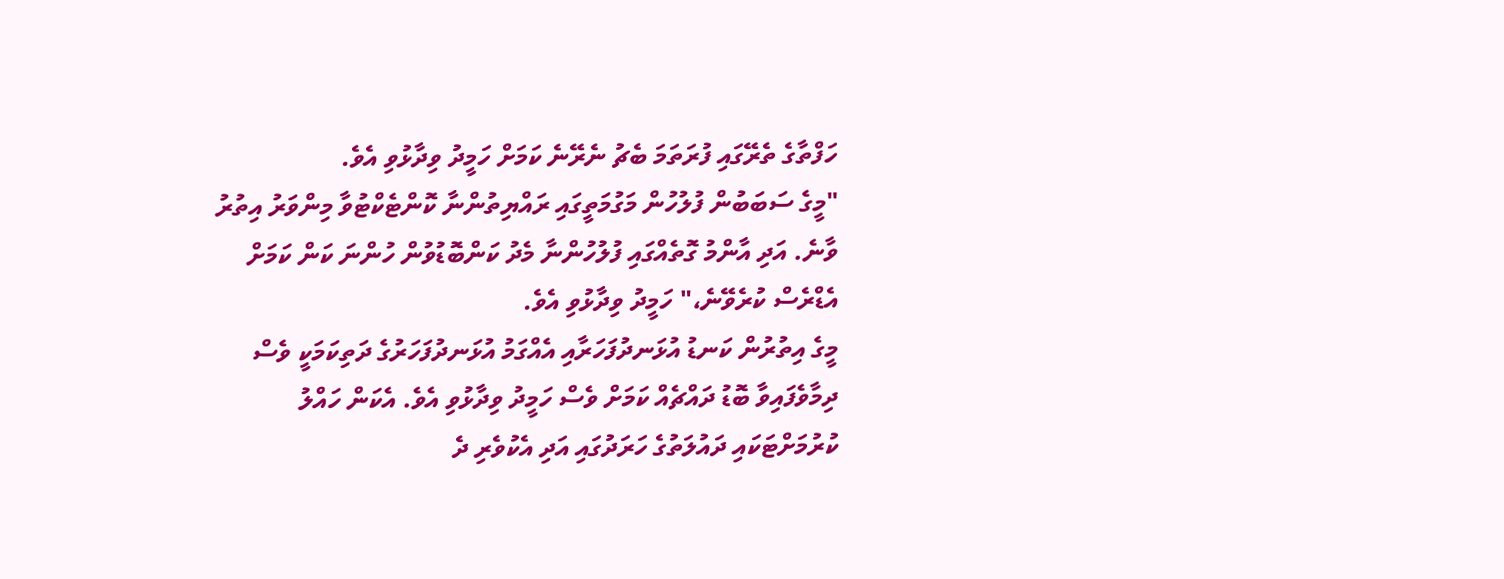ހަފްތާގެ ތެރޭގައި ފުރަތަމަ ބެޗު ނެރޭނެ ކަމަށް ހަމީދު ވިދާޅުވި އެވެ.
"މީގެ ސަބަބުން ފުލުހުން މަގުމަތީގައި ރައްޔިތުންނާ ކޮންޓެކްޓުވާ މިންވަރު އިތުރު ވާނެ. އަދި އާންމު ގޮތެއްގައި ފުލުހުންނާ މެދު ކަންބޮޑުވުން ހުންނަ ކަން ކަމަށް އެޑްރެސް ކުރެވޭނެ،" ހަމީދު ވިދާޅުވި އެވެ.
މީގެ އިތުރުން ކަނޑު އުޅަނދުފަހަރާއި އެއްގަމު އުޅަނދުފަހަރުގެ ދަތިކަމަކީ ވެސް ދިމާވެފައިވާ ބޮޑު ދައްޗެއް ކަމަށް ވެސް ހަމީދު ވިދާޅުވި އެވެ. އެކަން ހައްލު ކުރުމަށްޓަކައި ދައުލަތުގެ ހަރަދުގައި އަދި އެކުވެރި ދެ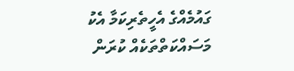ގައުމެއްގެ އެހީތެރިކަމާ އެކު މަސައްކަތްތަކެއް ކުރަން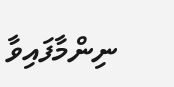ނިންމާފައިވާ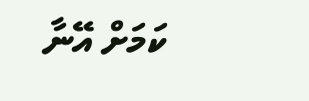ކަމަށް އޭނާ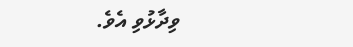ވިދާޅުވި އެވެ.